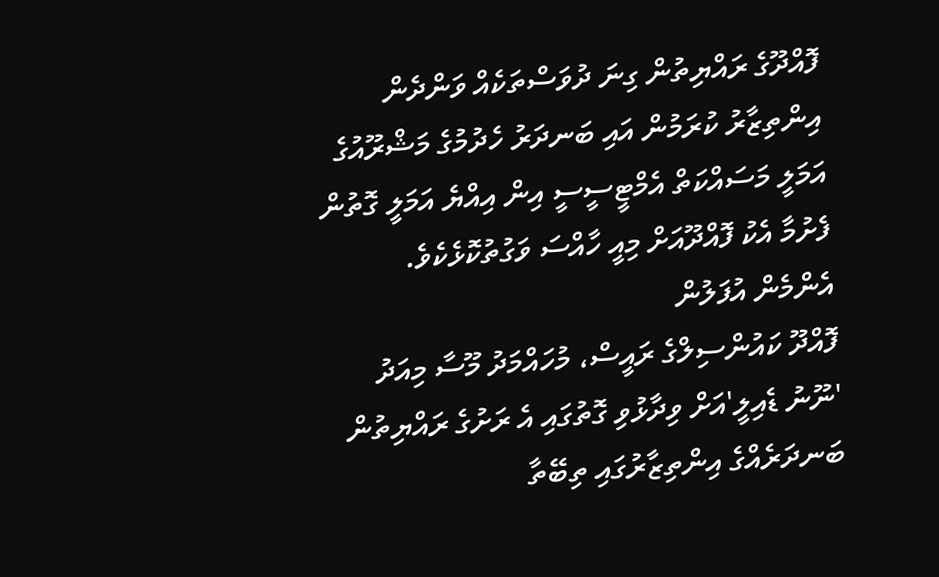ފޮއްދޫގެ ރައްޔިތުން ގިނަ ދުވަސްތަކެއް ވަންދެން އިންތިޒާރު ކުރަމުން އައި ބަނދަރު ހެދުމުގެ މަޝްރޫއުގެ އަމަލީ މަސައްކަތް އެމްޓީސީސީ އިން އިއްޔެ އަމަލީ ގޮތުން ފެށުމާ އެކު ފޮއްދޫއަށް މިއީ ހާއްސަ ވަގުތުކޮޅެކެވެ.
އެންމެން އުފަލުން
ފޮއްދޫ ކައުންސިލްގެ ރައީސް، މުހައްމަދު މޫސާ މިއަދު 'ނޫނު ޑެއިލީ'އަށް ވިދާޅުވި ގޮތުގައި އެ ރަށުގެ ރައްޔިތުން ބަނދަރެއްގެ އިންތިޒާރުގައި ތިބޭތާ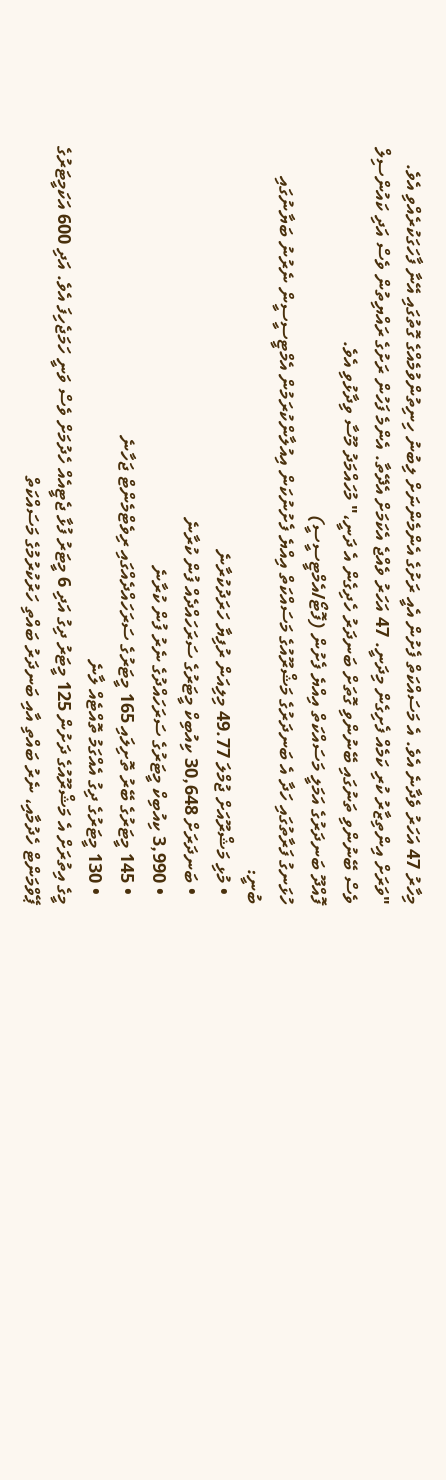މިހާރު 47 އަހަރު ވެދާނެ އެވެ. އެ މަސައްކަތް ފެށުން އެއީ ރަށުގެ އެންމެންނަށް ލިބުނު ހިނިތުންވުމެއްގެ ގޮތުގައި އޭނާ ފާހަގަކުރެއްވި އެވެ.
"ވަރަށް އިންތިޒާރު ކުރި ކަމެއް ފެށިގެން މިދަނީ. 47 އަހަރު ވެއްޖެ އެކަމަށް އެދޭތާ. އެންމެ ފަހުން ރަށުގެ ރައްޔިތުން ވެސް އަދި ކައުންސިލް ވެސް ބޭނުންވި ތަނުގައި ބޭނުންވި ގޮތަށް ބަނދަރު ހެދިގެން އެ ދަނީ،" މުހައްމަދު މޫސާ ވިދާޅުވި އެވެ.
ފޮއްދޫ ބަނދަރުގެ އަމަލީ މަސައްކަތް އިއްޔެ ފެށުން (ފޮޓޯ/އެމްޓީސީސީ)
ހުޅަނގު ފަރާތުގައި ހަދާ އެ ބަނދަރުގެ މަޝްރޫއުގެ މަސައްކަތް އިއްޔެ ފެށުނުކަން އިއުލާންކުރަމުން އެމްޓީސީސީން ނެރުނު ބަޔާނުގައި ބުނީ:
  • މުޅި މަޝްރޫއަށް ޖުމްލަ 49.77 މިލިއަން ރުފިޔާ ހަރަދުކުރާނެ
  • ބަނދަރަށް 30,648 ކިއުބިކް މީޓަރުގެ ސަރަހައްދެއް ފުން ކުރާނެ
  • 3,990 ކިއުބިކް މީޓަރުގެ ސަރަހައްދުގެ ނެރު ފުން ކުރާނެ
  • 145 މީޓަރުގެ ބޭރު ތޮށިލައި 165 މީޓަރުގެ ސަރަހައްދެއްގައި ރިވެޓްމެންޓް ޖަހާނެ
  • 130 މީޓަރުގެ ދިގު އެއްގަމު ތޮއްޓެއް ލާނެ
މީގެ އިތުރަށް އެ މަޝްރޫއުގެ ދަށުން 125 މީޓަރު ދިގު އަދި 6 މީޓަރު ފުޅާ ޖެޓީއެއް ހެދުމަށް ވެސް ވަނީ ހަމަޖެހިފަ އެވެ. އަދި 600 އަކަމީޓަރުގެ ޕޭވްމަންޓް ހެދުމާއި، ނެރު ބައްތި އާއި ބަނދަރު ބައްތި ހަރުކުރުމުގެ މަސައްކަތް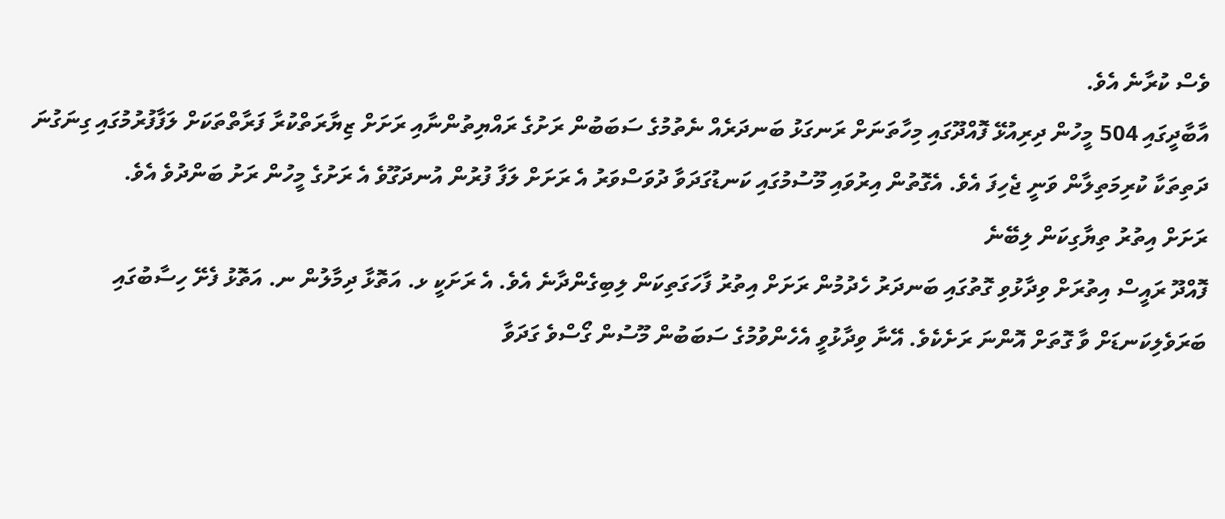ވެސް ކުރާނެ އެވެ.
އާބާދީގައި 504 މީހުން ދިރިއުޅޭ ފޮއްދޫގައި މިހާތަނަށް ރަނގަޅު ބަނދަރެއް ނެތުމުގެ ސަބަބުން ރަށުގެ ރައްޔިތުންނާއި ރަށަށް ޒިޔާރަތްކުރާ ފަރާތްތަކަށް ލަފާފުރުމުގައި ގިނަގުނަ ދަތިތަކާ ކުރިމަތިލާން ވަނީ ޖެހިފަ އެވެ. އެގޮތުން އިރުވައި މޫސުމުގައި ކަނޑުގަދަވާ ދުވަސްވަރު އެ ރަށަށް ލަފާ ފުރުން އުނދަގޫވެ އެ ރަށުގެ މީހުން ރަށު ބަންދުވެ އެވެ.
ރަށަށް އިތުރު ތިޔާގިކަން ލިބޭނެ
ފޮއްދޫ ރައީސް އިތުރަށް ވިދާޅުވި ގޮތުގައި ބަނދަރު ހެދުމުން ރަށަށް އިތުރު ފާހަގަތިކަން ލިބިގެންދާނެ އެވެ. އެ ރަށަކީ ޅ. އަތޮޅާ ދިމާލުން ނ. އަތޮޅު ފެށޭ ހިސާބުގައި ބަރަވެލިކަނޑަށް ވާ ގޮތަށް އޮންނަ ރަށެކެވެ. އޭނާ ވިދާޅުވީ އެހެންވުމުގެ ސަބަބުން މޫސުން ގޯސްވެ ގަދަވާ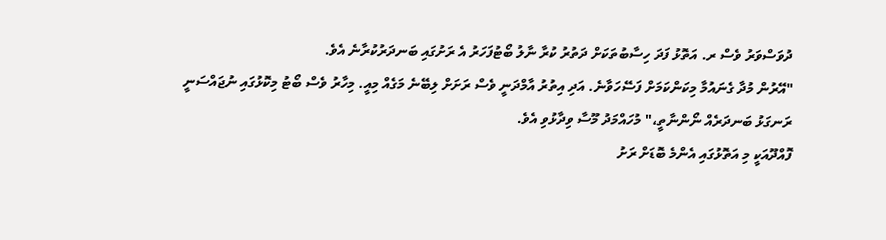ދުވަސްވަރު ވެސް ރ. އަތޮޅު ފަދަ ހިސާބުތަކަށް ދަތުރު ކުރާ ނާލު ބޯޓުފަހަރު އެ ރަށުގައި ބަނދަރުކުރާނެ އެވެ.
"އޭރުން މުދާ ގެނައުމާ މިކަންކަމަށް ފަސޭހަވާނެ. އަދި އިތުރު އާމްދަނީ ވެސް ރަށަށް ލިބޭނެ މަގެއް މިއީ. މިހާރު ވެސް ބޯޓު މިކޮޅުގައި ނުޖައްސަނީ ރަނގަޅު ބަނދަރެއް ނޯންނާތީ،" މުހައްމަދު މޫސާ ވިދާޅުވި އެވެ.
ފޮއްދޫއަކީ މި އަތޮޅުގައި އެންމެ ބޮޑަށް ރަށު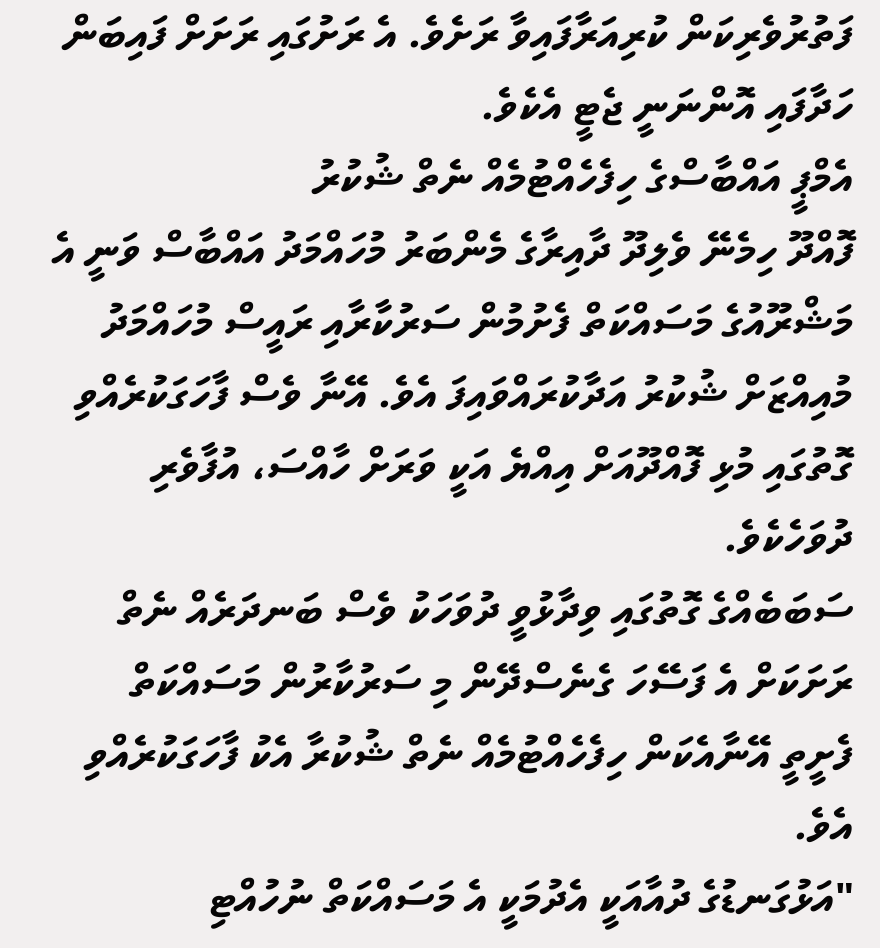ފަތުރުވެރިކަން ކުރިއަރާފައިވާ ރަށެވެ. އެ ރަށުގައި ރަށަށް ފައިބަން ހަދާފައި އޮންނަނީ ޖެޓީ އެކެވެ.
އެމްޕީ އައްބާސްގެ ހިފެހެއްޓުމެއް ނެތް ޝުކުރު
ފޮއްދޫ ހިމެނޭ ވެލިދޫ ދާއިރާގެ މެންބަރު މުހައްމަދު އައްބާސް ވަނީ އެ މަޝްރޫއުގެ މަސައްކަތް ފެށުމުން ސަރުކާރާއި ރައީސް މުހައްމަދު މުއިއްޒަށް ޝުކުރު އަދާކުރައްވައިފަ އެވެ. އޭނާ ވެސް ފާހަގަކުރެއްވި ގޮތުގައި މުޅި ފޮއްދޫއަށް އިއްޔެ އަކީ ވަރަށް ހާއްސަ، އުފާވެރި ދުވަހެކެވެ.
ސަބަބެއްގެ ގޮތުގައި ވިދާޅުވީ ދުވަހަކު ވެސް ބަނދަރެއް ނެތް ރަށަކަށް އެ ފަސޭހަ ގެނެސްދޭން މި ސަރުކާރުން މަސައްކަތް ފެށީތީ އޭނާއެކަން ހިފެހެއްޓުމެއް ނެތް ޝުކުރާ އެކު ފާހަގަކުރެއްވި އެވެ.
"އަޅުގަނޑުގެ ދުއާއަކީ އެދުމަކީ އެ މަސައްކަތް ނުހުއްޓި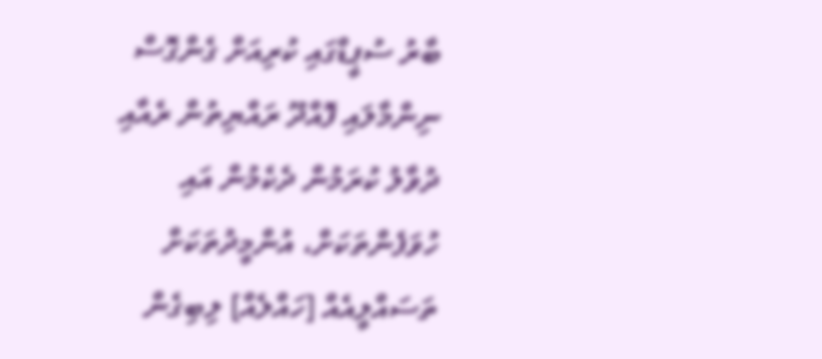ބާރު ސުޕީޑްގައި ކުރިއަށް ގެންގޮސް ނިންމާލައި ފޮއްދޫ ރައްޔިތުން ރެއާއި ދުވާލު ކުރަމުން ދެކެމުން އައި ހުވަފެންތަކަށް، އުންމީދުތަކަށް ތަސައްލީއެއް [ހައްލެއް] ލިބިގެން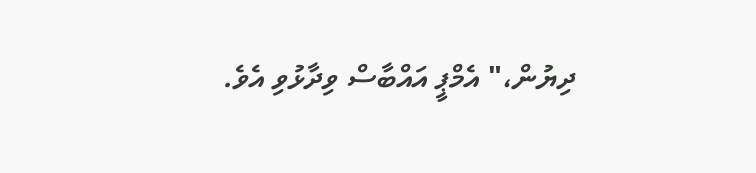ދިޔުން،" އެމްޕީ އައްބާސް ވިދާޅުވި އެވެ.